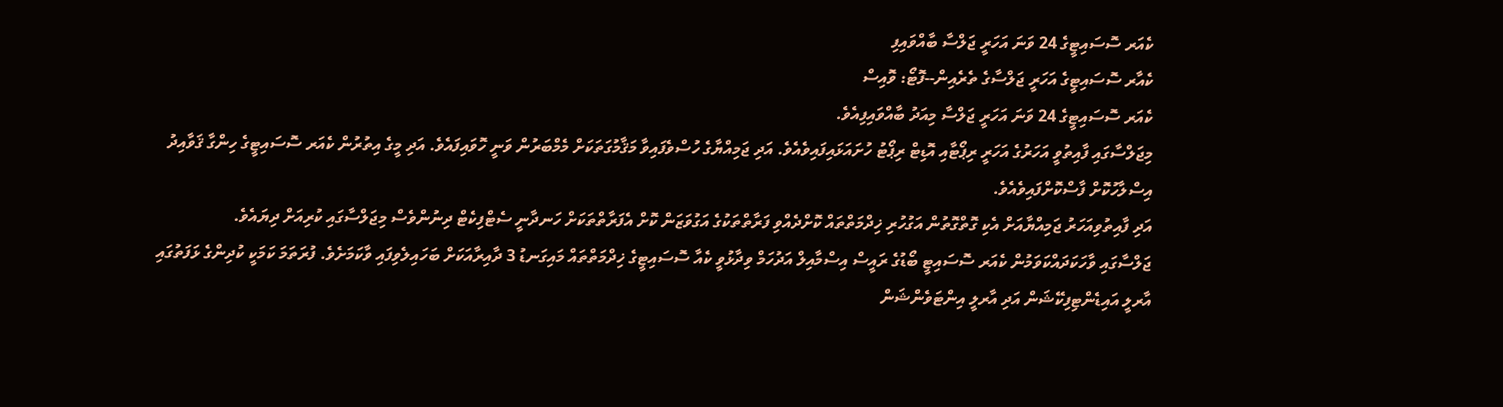ކެއަރ ސޮސައިޓީގެ 24 ވަނަ އަހަރީ ޖަލްސާ ބާއްވައިފި
ކެއާރ ސޮސައިޓީގެ އަހަރީ ޖަލްސާގެ ތެރެއިން--ފޮޓޯ: ވޮއިސް
ކެއަރ ސޮސައިޓީގެ 24 ވަނަ އަހަރީ ޖަލްސާ މިއަދު ބާއްވައިފިއެވެ.
މިޖަލްސާގައި ފާއިތުވީ އަހަރުގެ އަހަރީ ރިޕޯޓާއި އޮޑިޓް ރިޕޯޓު ހުށައަޅައިފައިވެއެވެ. އަދި ޖަމިއްޔާގެ ހުސްވެފައިވާ މަޤާމުގަތަކަށް މެމްބަރުން ވަނީ ހޮވައިފައެވެ. އަދި މީގެ އިތުރުން ކެއަރ ސޮސައިޓީގެ ހިންގާ ޤަވާއިދު އިސްލާހުކޮށް ފާސްކޮށްފައިވެއެވެ.
އަދި ފާއިތުވިއަހަރު ޖަމިއްޔާއަށް އެކި ގޮތްގޮތުން އަގުހުރި ޚިދްމަތްތައް ކޮށްދެއްވި ފަރާތްތަކުގެ އަގުވަޒަން ކޮށް އެފަރާތްތަކަށް ހަނދާނީ ސެޓްފިކެޓް ދިނުންވެސް މިޖަލްސާގައި ކުރިއަށް ދިޔައެވެ.
ޖަލްސާގައި ވާހަކަދައްކަވަމުން ކެއަރ ސޮސައިޓީ ބޯޑުގެ ރައީސް އިސްމާއިލް އަދުހަމް ވިދާޅުވީ ކެއާ ސޮސައިޓީގެ ޚިދްމަތްތައް މައިގަނޑު 3 ދާއިރާއަކަށް ބަހައިލެވިފައި ވާކަމަށެވެ. ފުރަތަމަ ކަމަކީ ކުދިންގެ ޅަފަތުގައި އާރލީ އައިޑެންޓިފިކޭޝަން އަދި އާރލީ އިންޓަވެންޝަން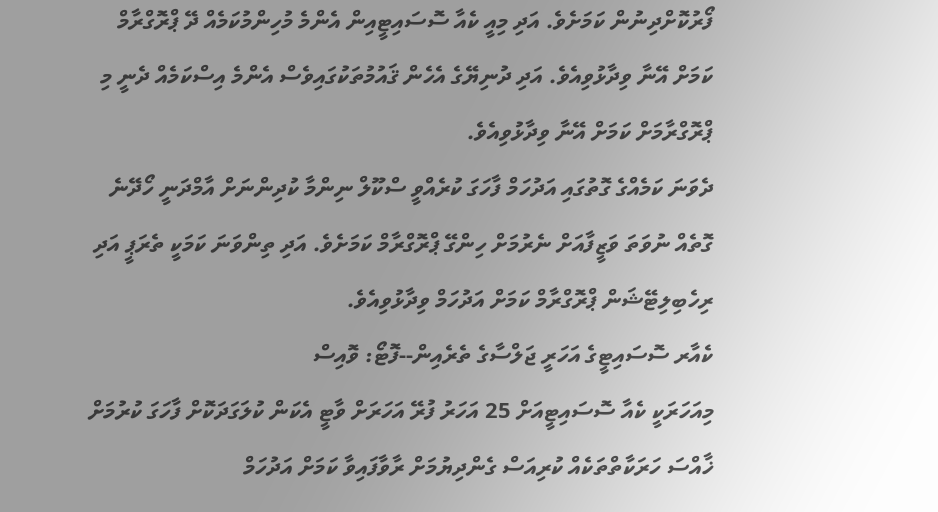ފޯރުކޮށްދިނުން ކަމަށެވެ. އަދި މިއީ ކެއާ ސޮސައިޓީއިން އެންމެ މުހިންމުކަމެއް ދޭ ޕްރޮގްރާމް ކަމަށް އޭނާ ވިދާޅުވިއެވެ. އަދި ދުނިޔޭގެ އެހެން ޤައުމުތަކުގައިވެސް އެންމެ އިސްކަމެއް ދެނީ މި ޕްރޮގްރާމަށް ކަމަށް އޭނާ ވިދާޅުވިއެވެ.
ދެވަނަ ކަމެއްގެ ގޮތުގައި އަދުހަމް ފާހަގަ ކުރެއްވީ ސްކޫލް ނިންމާ ކުދިންނަށް އާމްދަނީ ހޯދޭނެ ގޮތެއް ނުވަތަ ވަޒީފާއަށް ނެރުމަށް ހިންގޭ ޕްރޮގްރާމް ކަމަށެވެ. އަދި ތިންވަނަ ކަމަކީ ތެރަޕީ އަދި ރިހެބިލިޓޭޝަން ޕްރޮގްރާމް ކަމަށް އަދުހަމް ވިދާޅުވިއެވެ.
ކެއާރ ސޮސައިޓީގެ އަހަރީ ޖަލްސާގެ ތެރެއިން--ފޮޓޯ: ވޮއިސް
މިއަހަރަކީ ކެއާ ސޮސައިޓީއަށް 25 އަހަރު ފުރޭ އަހަރަށް ވާޓީ އެކަން ކުލަގަދަކޮށް ފާހަގަ ކުރުމަށް ޚާއްސަ ހަރަކާތްތަކެއް ކުރިއަސް ގެންދިޔުމަށް ރާވާފައިވާ ކަމަށް އަދުހަމް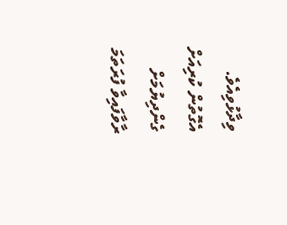ވިދާޅުވިއެވެ.
އެގޮތުން ކުރިއަށް ގެންދިޔުމަށް ރާވާފައިވާ ފުރަތަމަ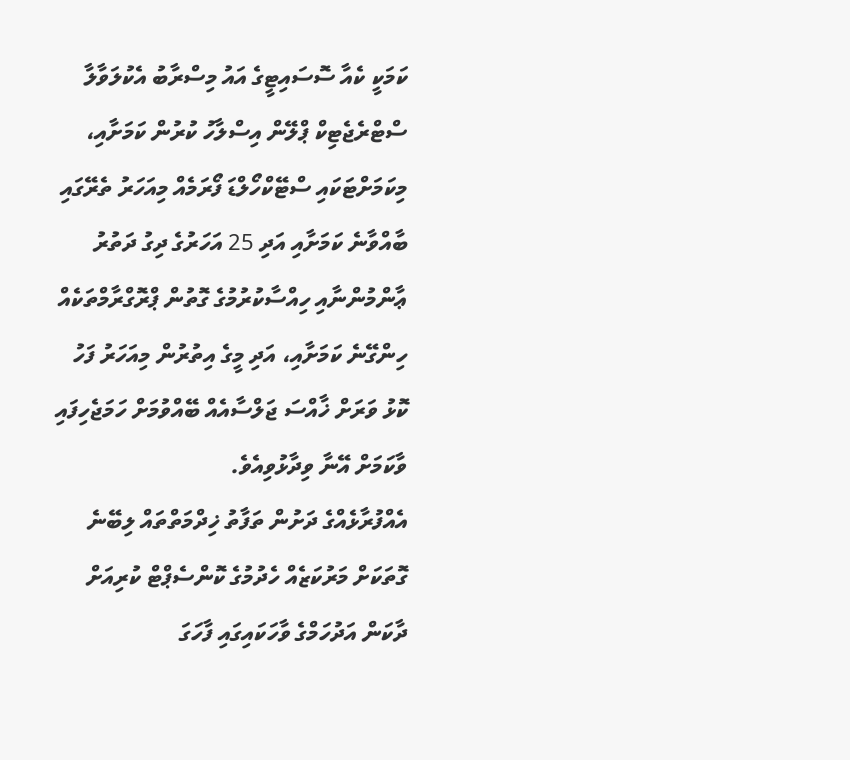ކަމަކީ ކެއާ ސޮސައިޓީގެ އައު މިސްރާބު އެކުލަވާލާ ސްޓްރެޖެޓިކް ޕްލޭން އިސްލާހު ކުރުން ކަމަށާއި، މިކަމަށްޓަކައި ސްޓޭކްހޯލްޑަ ފޯރަމެއް މިއަހަރު ތެރޭގައި ބާއްވާނެ ކަމަށާއި އަދި 25 އަހަރުގެ ދިގު ދަތުރު ޢާންމުންނާއި ހިއްސާކުރުމުގެ ގޮތުން ޕްރޮގްރާމްތަކެއް ހިންގޭނެ ކަމަށާއި، އަދި މީގެ އިތުރުން މިއަހަރު ފަހު ކޮޅު ވަރަށް ޚާއްސަ ޖަލްސާއެއް ބޭއްވުމަށް ހަމަޖެހިފައި ވާކަމަށް އޭނާ ވިދާޅުވިއެވެ.
އެއްފުރާޅެއްގެ ދަށުން ތަފާތު ޚިދްމަތްތައް ލިބޭނެ ގޮތަކަށް މަރުކަޒެއް ހެދުމުގެ ކޮންސެޕްޓް ކުރިއަށް ދާކަން އަދުހަމްގެ ވާހަކައިގައި ފާހަގަ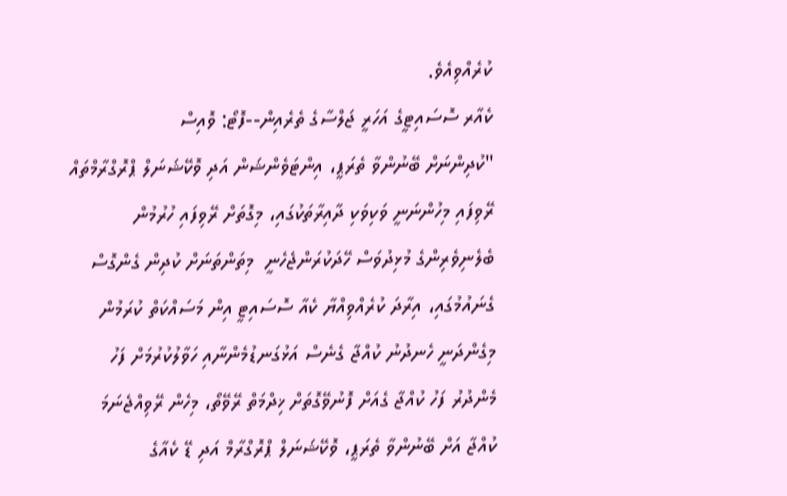ކުރެއްވިއެވެ.
ކެއާރ ސޮސައިޓީގެ އަހަރީ ޖަލްސާގެ ތެރެއިން--ފޮޓޯ: ވޮއިސް
"ކުދިންނަށް ބޭނުންވާ ތެރަޕީ، އިންޓަވެންޝަން އަދި ވޮކޭޝަނަލް ޕްރޮގްރާމްތައް ރޭވިފައި މިހުންނަނީ ވަކިވަކި ދާއިރާތަކުގައި، މިގޮތަށް ރޭވިފައި ހުރުމުން ބެލެނިވެރިންގެ މުޅިދުވަސް ހޭދަކުރަންޖެހެނީ  މިތަންތަނަށް ކުދިން ގެންގޮސް ގެނައުމުގައި، އިރާދަ ކުރެއްވިއްޔާ ކެއާ ސޮސައިޓީ އިން މަސައްކަތް ކުރަމުން މިގެންދަނީ ހެނދުނު ކުއްޖާ ގެނެސް އަޅުގަނޑުމެންނާއި ހަވާލުކުރުމަށް ފަހު މެންދުރު ފަހު ކުއްޖާ ގެއަށް ފޮނުވޭގޮތަށް ޚިދްމަތް ރޭވޭތޯ، މިހެން ރޭވިއްޖެނަމަ ކުއްޖާ އަށް ބޭނުންވާ ތެރަޕީ، ވޮކޭޝަނަލް ޕްރޮގްރާމް އަދި ޑޭ ކެއާގެ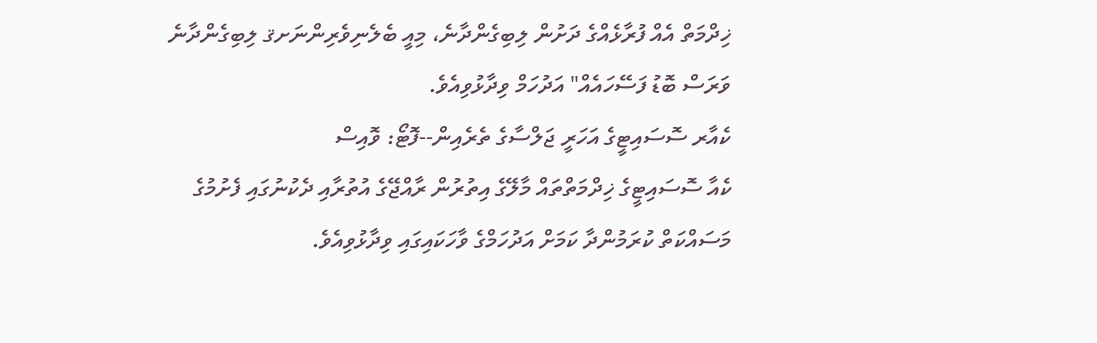ޚިދްމަތް އެއް ފުރާޅެއްގެ ދަށުން ލިބިގެންދާނެ، މިއީ ބެލެނިވެރިންނަށޤ ލިބިގެންދާނެ ވަރަސް ބޮޑު ފަސޭހައެއް" އަދުހަމް ވިދާޅުވިއެވެ.
ކެއާރ ސޮސައިޓީގެ އަހަރީ ޖަލްސާގެ ތެރެއިން--ފޮޓޯ: ވޮއިސް
ކެއާ ސޮސައިޓީގެ ޚިދްމަތްތައް މާލޭގެ އިތުރުން ރާއްޖޭގެ އުތުރާއި ދެކުނުގައި ފެށުމުގެ މަސައްކަތް ކުރަމުންދާ ކަމަށް އަދުހަމްގެ ވާހަކައިގައި ވިދާޅުވިއެވެ.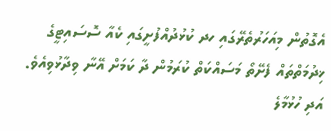އެގޮތުން މިއަހަރުތެރޭގައި ހދ ކުޅުދުއްފުށީގައި ކެއާ ސޮސައިޓީގެ ޚިދުމަތްތައް ފެށޭތޯ މަސައްކަތް ކުރަމުން ދާ ކަމަށް އޭނާ ވިދާޅުވިއެވެ. އަދި ހުޅުމާލެ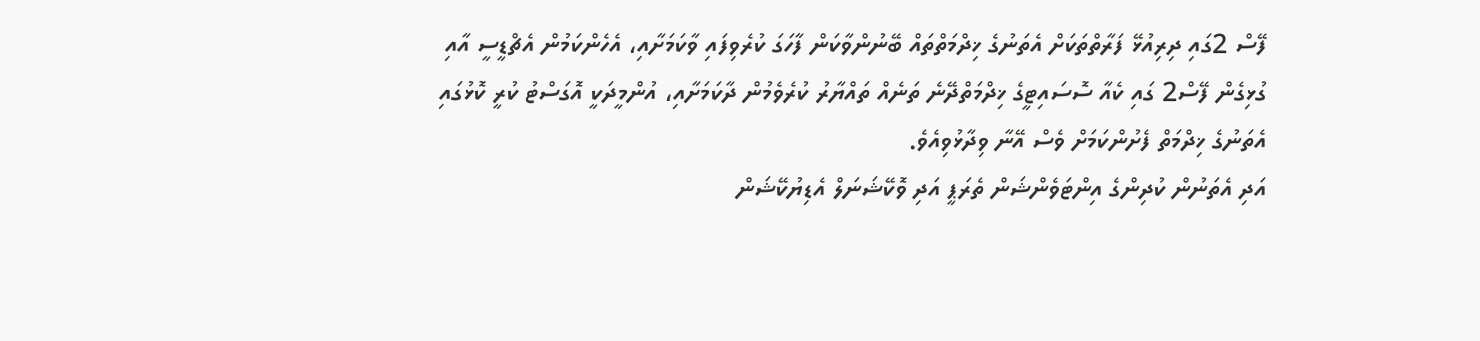ފޭސް 2ގައި ދިރިއުޅޭ ފަރާތްތަކަށް އެތަނުގެ ޚިދްމަތްތައް ބޭނުންވާކަން ފާހަގަ ކުރެވިފައި ވާކަމަށާއި، އެހެންކަމުން އެޗްޑީސީ އާއި ގުޅިގެން ފޭސް2 ގައި ކެއާ ސޮސައިޓީގެ ޚިދްމަތްދޭނެ ތަނެއް ތައްޔާރު ކުރެވެމުން ދާކަމަށާއި، އުންމީދަކީ އޮގަސްޓު ކުރީ ކޮޅުގައި އެތަނުގެ ޚިދްމަތް ފެށުންކަމަށް ވެސް އޭނާ ވިދާޅުވިއެވެ.
އަދި އެތަނުން ކުދިންގެ އިންޓަވެންޝަން ތެރަޕީ އަދި ވޮކޭޝަނަލް އެޑިޔުކޭޝަން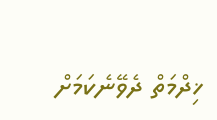ޚިދްމަތް ދެވޭނެކަމަށް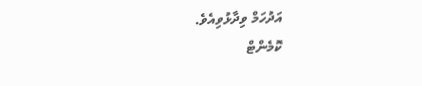އަދުހަމް ވިދާޅުވިއެވެ.
ކޮމެންޓް